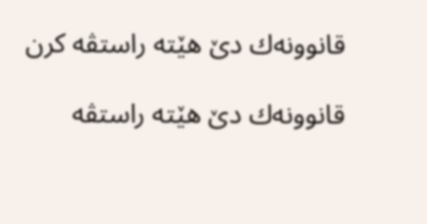قانوونه‌ك دێ هێته‌ راستڤه‌ كرن

قانوونه‌ك دێ هێته‌ راستڤه‌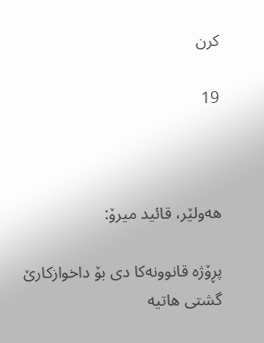كرن

19



هه‌ولێر، قائید میرۆ:

پڕۆژه‌ قانوونه‌كا دی بۆ داخوازكارێ گشتی هاتیه‌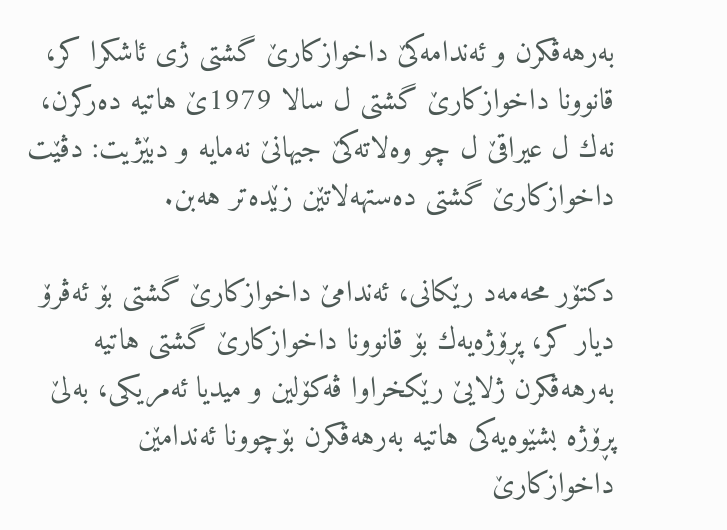به‌رهه‌ڤكرن و ئه‌ندامه‌كێ داخوازكارێ گشتی ژی ئاشكرا كر، قانوونا داخوازكارێ گشتی ل سالا 1979ێ هاتیه‌ ده‌ركرن، نه‌ك ل عیراقێ ل چو وه‌لاته‌كێ جیهانێ نه‌مایه‌ و دبێژیت: دڤێت داخوازكارێ گشتی ده‌ستهه‌لاتێن زێده‌تر هه‌بن.

دكتۆر محه‌مه‌د رێكانی، ئه‌ندامێ داخوازكارێ گشتی بۆ ئه‌ڤرۆ دیار كر، پڕۆژه‌یه‌ك بۆ قانوونا داخوازكارێ گشتی هاتیه‌ به‌رهه‌ڤكرن ژلایێ رێكخراوا ڤه‌كۆلین و میدیا ئه‌مریكی، به‌لێ پڕۆژه‌ بشێوه‌یه‌كی هاتیه‌ به‌رهه‌ڤكرن بۆچوونا ئه‌ندامێن داخوازكارێ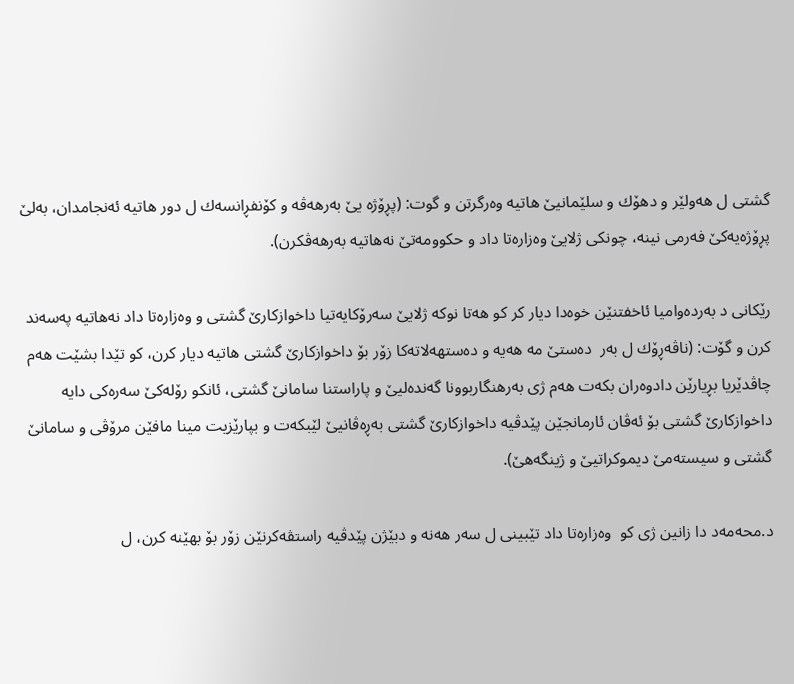گشتی ل هه‌ولێر و دهۆك و سلێمانیێ هاتیه‌ وه‌رگرتن و گوت: (پڕۆژه‌ یێ به‌رهه‌ڤه‌ و كۆنفڕانسه‌ك ل دور هاتیه‌ ئه‌نجامدان، به‌لێ پڕۆژه‌یه‌كێ فه‌رمی نینه‌، چونكی ژلایێ وه‌زاره‌تا داد و حكوومه‌تێ نه‌هاتیه‌ به‌رهه‌ڤكرن).

رێكانی د به‌رده‌وامیا ئاخفتنێن خوه‌دا دیار كر كو هه‌تا نوكه‌ ژلایێ سه‌رۆكایه‌تیا داخوازكارێ گشتی و وه‌زاره‌تا داد نه‌هاتیه‌ په‌سه‌ند كرن و گۆت: (ناڤه‌ڕۆك ل به‌ر  ده‌ستێ مه‌ هه‌یه‌ و ده‌ستهه‌لاته‌كا زۆر بۆ داخوازكارێ گشتی هاتیه‌ دیار كرن، كو تێدا بشێت هه‌م چاڤدێریا بڕیارێن دادوه‌ران بكه‌ت هه‌م ژی به‌رهنگاربوونا گه‌نده‌لیێ و پاراستنا سامانێ گشتی، ئانكو رۆله‌كێ سه‌ره‌كی دایه‌ داخوازكارێ گشتی بۆ ئه‌ڤان ئارمانجێن پێدڤیه‌ داخوازكارێ گشتی به‌ڕه‌ڤانیێ لێبكه‌ت و بپارێزیت مینا مافێن مرۆڤی و سامانێ گشتی و سیسته‌مێ دیموكراتیێ و ژینگه‌هێ).

د.محه‌مه‌د دا زانین ژی كو  وه‌زاره‌تا داد تێبینی ل سه‌ر هه‌نه‌ و دبێژن پێدڤیه‌ راستڤه‌كرنێن زۆر بۆ بهێنه‌ كرن، ل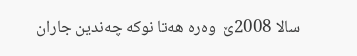سالا 2008ێ  وه‌ره‌ هه‌تا نوكه‌ چه‌ندین جاران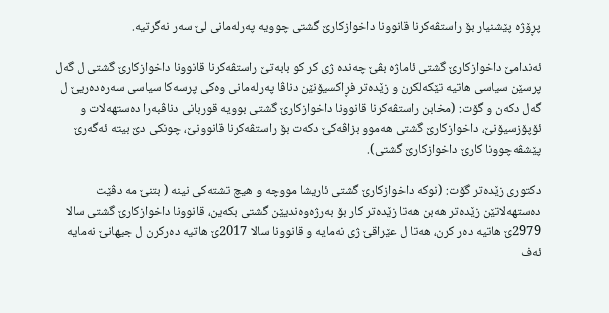پڕۆژه‌ پێشنیار بۆ راستڤه‌كرنا قانوونا داخوازكارێ گشتی چوویه‌ په‌رله‌مانی لێ‌ سه‌ر نه‌گرتیه‌.

ئه‌ندامێ داخوازكارێ گشتی ئاماژه‌ بڤێ‌ چه‌نده‌ ژی كر كو بابه‌تێ راستڤه‌كرنا قانوونا داخوازكارێ گشتی ل گه‌ل پرسێن سیاسی هاتیه‌ تێكه‌لكرن و زێده‌تر فڕاكسیۆنێن دناڤا په‌رله‌مانی وه‌كی پرسه‌كا سیاسی سه‌ره‌ده‌ریێ ل گه‌ل دكه‌ن و گۆت: (مخابن راستڤه‌كرنا قانوونا داخوازكارێ گشتی بوویه‌ قوربانی دناڤبه‌را ده‌ستهه‌لات و ئۆپۆزسیۆنێ، داخوازكارێ گشتی هه‌موو بزاڤه‌كێ دكه‌ت بۆ راستڤه‌كرنا قانوونێ، چونكی دێ بیته‌ ئه‌گه‌رێ پێشڤه‌چوونا كارێ داخوازكارێ گشتی).

دكتوری زێده‌تر گۆت: (نوكه‌ داخوازكارێ گشتی ئاریشا مووچه‌ و هیچ تشته‌كی نینه‌ ( بتنێ مه‌ دڤێت ده‌ستهه‌لاتێن زێده‌تر هه‌بن هه‌تا زێده‌تر كار بۆ به‌رژه‌وه‌ندیێن گشتی بكه‌ین، قانوونا داخوازكارێ گشتی سالا 2979ێ هاتیه‌ ده‌ر كرن، هه‌تا ل عێراقێ ژی نه‌مایه‌ و قانوونا سالا 2017ێ هاتیه‌ ده‌ركرن ل جیهانێ نه‌مایه‌ ئه‌ف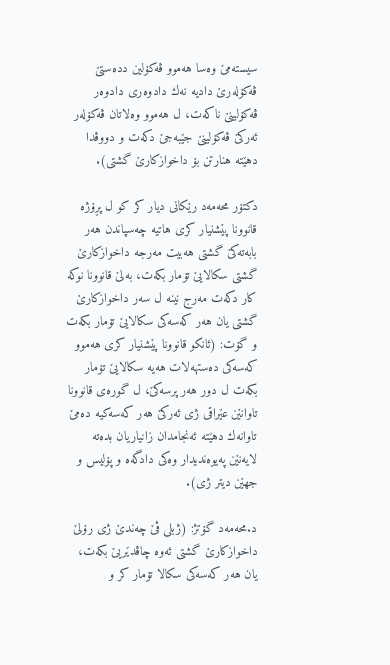سیسته‌مێ وه‌سا هه‌موو ڤه‌كۆلین دده‌ستێ ڤه‌كۆله‌رێ دادیه‌ نه‌ك دادوه‌ری دادوه‌ر ڤه‌كۆلینێ ناكه‌ت، ل هه‌موو وه‌لاتان ڤه‌كۆله‌ر ئه‌ركێ ڤه‌كۆلینێ جێبه‌جێ دكه‌ت و دووڤدا دهێته‌ هنارتن بۆ داخوازكارێ گشتی).

دكتۆر محه‌مه‌د رێكانی دیار كر كو ل پڕۆژه‌ قانوونا پێشنیار كری هاتیه‌ چه‌سپاندن هه‌ر بابه‌ته‌كێ گشتی هه‌بیت مه‌رجه‌ داخوازكارێ گشتی سكالایێ تۆمار بكه‌ت، به‌لێ قانوونا نوكه‌ كار دكه‌ت مه‌رج نینه‌ ل سه‌ر داخوازكارێ گشتی یان هه‌ر كه‌سه‌كی سكالایێ تۆمار بكه‌ت و گۆت: (ئانكو قانوونا پێشنیار كری هه‌موو كه‌سه‌كی ده‌ستهه‌لات هه‌یه‌ سكالایێ تۆمار بكه‌ت ل دور هه‌ر پرسه‌كێ، ل گوره‌ی قانوونا تاوانێن عێراقی ژی ئه‌ركێ هه‌ر كه‌سه‌كیه‌ ده‌مێ تاوانه‌ك دهێته‌ ئه‌نجامدان زانیاریان بده‌ته‌ لایه‌نێن په‌یوه‌ندیدار وه‌كی دادگه‌ه و پۆلیس و جهێن دیتر ژی).

د.محه‌مه‌د گۆتژ: (ژبلی ڤێ چه‌ندێ ژی رۆلێ داخوازكارێ گشتی ئه‌وه‌ چاڤدێریێ بكه‌ت، یان هه‌ر كه‌سه‌كی سكالا تۆمار كر و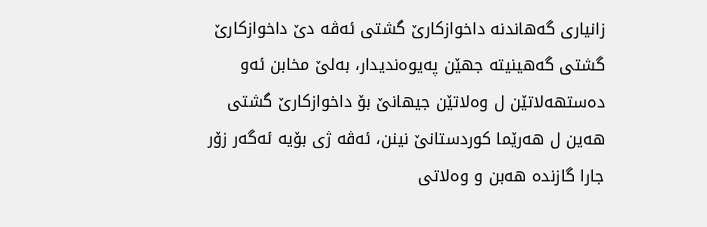زانیاری گه‌هاندنه‌ داخوازكارێ گشتی ئه‌ڤه‌ دێ داخوازكارێ گشتی گه‌هینیته‌ جهێن په‌یوه‌ندیدار، به‌لێ مخابن ئه‌و ده‌ستهه‌لاتێن ل وه‌لاتێن جیهانێ بۆ داخوازكارێ گشتی هه‌ین ل هه‌رێما كوردستانێ نینن، ئه‌ڤه‌ ژی بۆیه‌ ئه‌گه‌ر زۆر جارا گازنده‌ هه‌بن و وه‌لاتی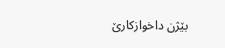بێژن داخوازكارێ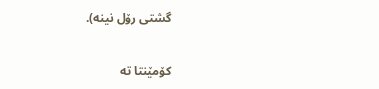گشتی رۆل نینه‌).

کۆمێنتا تە